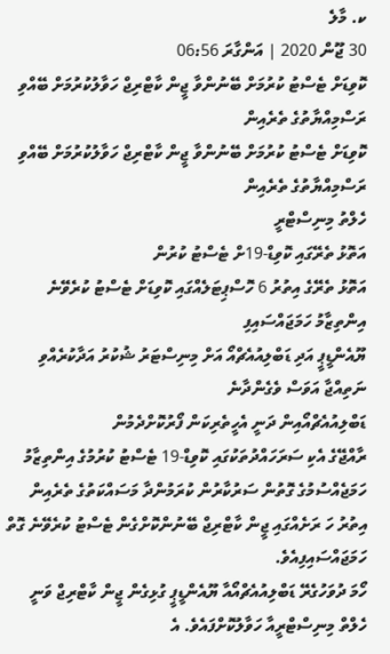ކ. މާލެ
30 ޖޫން 2020 | އަންގާރަ 06:56
ކޮވިޑަށް ޓެސްޓު ކުރުމަށް ބޭނުންވާ ޖީން ކާޓްރިޖް ހަވާލުކުރުމަށް ބޭއްވި ރަސްމިއްޔާތުގެ ތެރެއިން
ކޮވިޑަށް ޓެސްޓު ކުރުމަށް ބޭނުންވާ ޖީން ކާޓްރިޖް ހަވާލުކުރުމަށް ބޭއްވި ރަސްމިއްޔާތުގެ ތެރެއިން
ހެލްތު މިނިސްޓްރީ
އަތޮޅު ތެރޭގައި ކޮވިޑް-19ށް ޓެސްޓު ކުރުން
އަތޮޅު ތެރޭގެ އިތުރު 6 ހޮސްޕިޓަލެއްގައި ކޮވިޑަށް ޓެސްޓު ކުރެވޭނެ އިންތިޒާމު ހަމަޖައްސައިފި
ޔޫއެންޑީޕީ އަދި ޑަބްލިއުއެޗްއޯ އަށް މިނިސްޓަރު ޝުކުރު އަދާކުރެއްވި
ނަތިއްޖާ އަވަސް ވެގެންދާނެ
ޑަބްލިއުއެޗްއޯއިން ދަނީ އެހީތެރިކަން ފޯރުކޮށްދެމުން
ރާއްޖޭގެ އެކި ސަރަހައްދުތަކުގައި ކޮވިޑް-19 ޓެސްޓު ކުރުމުގެ އިންތިޒާމު ހަމަޖެއްސުމުގެ ގޮތުން ސަރުކާރުން ކުރަމުންދާ މަސައްކަތުގެ ތެރެއިން އިތުރު ހަ ރަށެއްގައި ޖީން ކާޓްރިޖް ބޭނުންކޮށްގެން ޓެސްޓު ކުރެވޭނެ ގޮތް ހަމަޖައްސައިފިއެވެ.
ހޯމަ ދުވަހުގެރޭ ޑަބްލިއުއެޗްއޯއާ ޔޫއެންޑީޕީ ގުޅިގެން ޖީން ކާޓްރިޖް ވަނީ ހެލްތް މިނިސްޓްރީއާ ހަވާލުކޮށްފައެވެ. އެ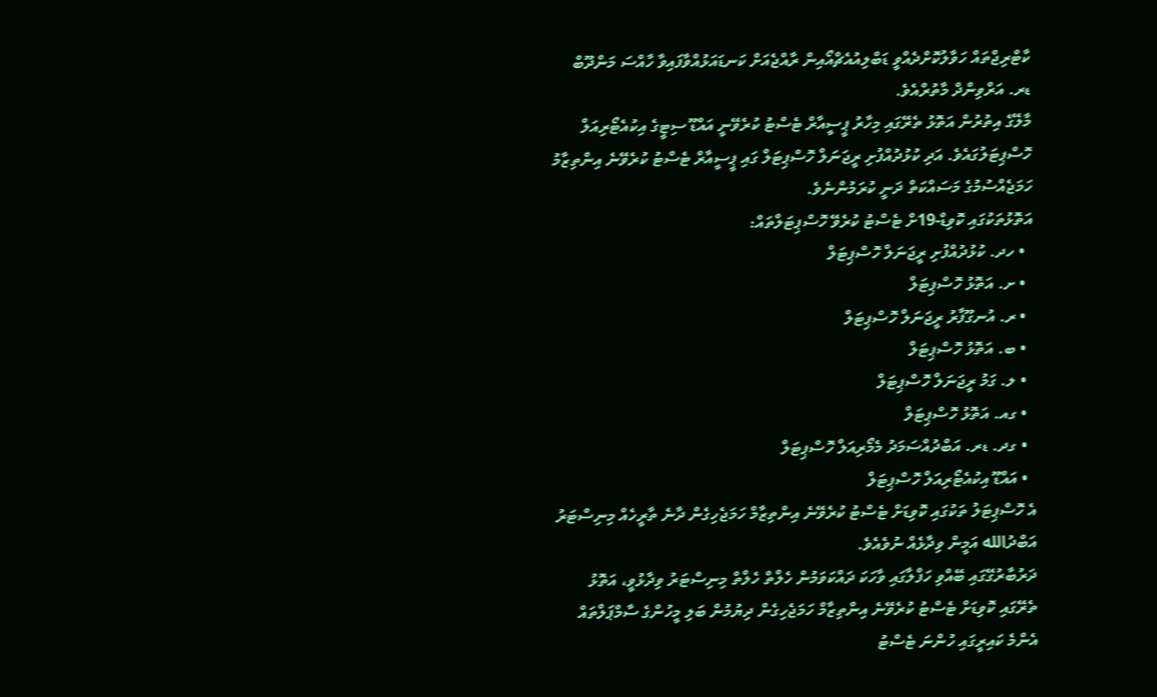ކާޓްރިޖްތައް ހަވާލުކޮށްދެއްވީ ޑަބްލިއުއެޗްއޯއިން ރާއްޖެއަށް ކަނޑައަޅުއްވާފައިވާ ހާއްސަ މަންދޫބް ޑރ. އަރްވިންދް މާތުރްއެވެ.
މާލޭގެ އިތުރުން އަތޮޅު ތެރޭގައި މިހާރު ޕީސީއާރް ޓެސްޓު ކުރެވޭނީ އައްޑޫ ސިޓީގެ އިކުއެޓޯރިއަލް ހޮސްޕިޓަލުގައެވެ. އަދި ކުޅުދުއްފުށި ރީޖަނަލް ހޮސްޕިޓަލް ގައި ޕީސީއާރް ޓެސްޓު ކުރެވޭނެ އިންތިޒާމު ހަމަޖެއްސުމުގެ މަސައްކަތް ދަނީ ކުރަމުންނެވެ.
އަތޮޅުތަކުގައި ކޮވިޑް-19ށް ޓެސްޓު ކުރެވޭ ހޮސްޕިޓަލްތައް:
  • ހދ. ކުޅުދުއްފުށި ރީޖަނަލް ހޮސްޕިޓަލް
  • ށ. އަތޮޅު ހޮސްޕިޓަލް
  • ރ. އުނގޫފާރު ރީޖަނަލް ހޮސްޕިޓަލް
  • ބ. އަތޮޅު ހޮސްޕިޓަލް
  • ލ. ގަމު ރީޖަނަލް ހޮސްޕިޓަލް
  • ގއ. އަތޮޅު ހޮސްޕިޓަލް
  • ގދ. ޑރ. އަބްދުއްސަމަދު މެމޯރިއަލް ހޮސްޕިޓަލް
  • އައްޑޫ އިކުއެޓޯރިއަލް ހޮސްޕިޓަލް
އެ ހޮސްޕިޓަލު ތަކުގައި ކޮވިޑަށް ޓެސްޓު ކުރެވޭނެ އިންތިޒާމް ހަމަޖެހިގެން ދާނެ ތާރީހެއް މިނިސްޓަރު އަބްދުالله އަމީން ވިދާޅެއް ނުވެއެވެ.
ދަރުބާރުގޭގައި ބޭއްވި ހަފްލާގައި ވާހަކަ ދައްކަވަމުން ހެލްތް ހެލްތް މިނިސްޓަރު ވިދާޅުވީ، އަތޮޅު ތެރޭގައި ކޮވިޑަށް ޓެސްޓު ކުރެވޭނެ އިންތިޒާމް ހަމަޖެހިގެން ދިޔުމުން ބަލި މީހުންގެ ސާމްޕަލްތައް އެންމެ ކައިރީގައި ހުންނަ ޓެސްޓު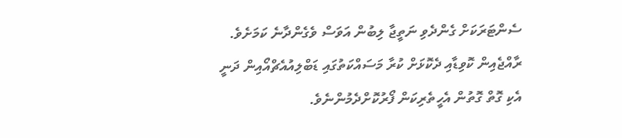ސެންޓަރަކަށް ގެންދެވި ނަތީޖާ ލިބުން އަވަސް ވެގެންދާނެ ކަމަށެވެ. ރާއްޖެއިން ކޮވިޑާއި ދެކޮޅަށް ކުރާ މަސައްކަތުގައި ޑަބްލިއުއެޗްއޯއިން ދަނީ އެކި ގޮތް ގޮތުން އެހީތެރިކަން ފޯރުކޮށްދެމުންނެވެ.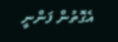އެގޮތުން ފަންނީ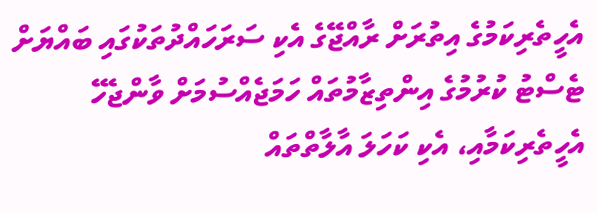އެހީތެރިކަމުގެ އިތުރަށް ރާއްޖޭގެ އެކި ސަރަހައްދުތަކުގައި ބައްޔަށް ޓެސްޓު ކުރުމުގެ އިންތިޒާމުތައް ހަމަޖެއްސުމަށް ވާންޖެހޭ އެހީތެރިކަމާއި، އެކި ކަހަލަ އާލާތްތައް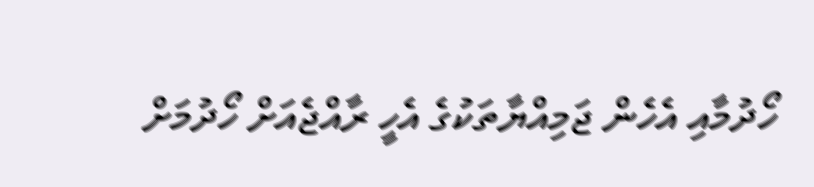ހޯދުމާއި އެހެން ޖަމިއްޔާތަކުގެ އެހީ ރާއްޖެއަށް ހޯދުމަށް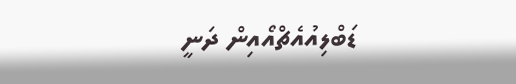ޑަބްލިއުއެޗްއޯއިން ދަނީ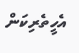އެހީތެރިކަން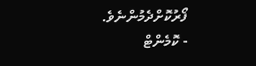ފޯރުކޮށްދެމުންނެވެ.
- ކޮމެންޓް